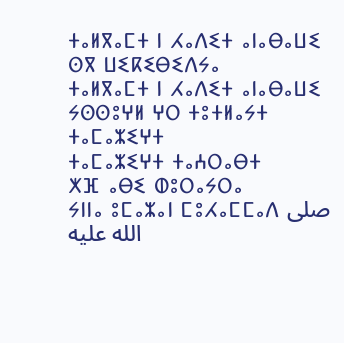ⵜⴰⵍⴳⴰⵎⵜ ⵏ ⵃⴰⴷⵉⵜ ⴰⵏⴰⴱⴰⵡⵉ
ⵙⴳ ⵡⵉⴽⵉⴱⵉⴷⵢⴰ
ⵜⴰⵍⴳⴰⵎⵜ ⵏ ⵃⴰⴷⵉⵜ ⴰⵏⴰⴱⴰⵡⵉ ⵢⵙⵙⵓⵖⵍ ⵖⵔ ⵜⵓⵜⵍⴰⵢⵜ ⵜⴰⵎⴰⵣⵉⵖⵜ
ⵜⴰⵎⴰⵣⵉⵖⵜ ⵜⴰⵄⵔⴰⴱⵜ
ⵅⴼ ⴰⴱⵉ ⵀⵓⵔⴰⵢⵔⴰ
ⵢⵏⵏⴰ ⵓⵎⴰⵣⴰⵏ ⵎⵓⵃⴰⵎⵎⴰⴷ صلى الله عليه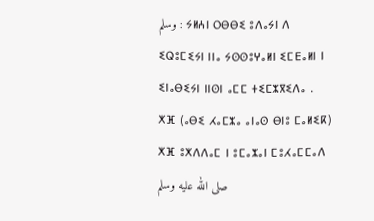وسلم : ⵢⵍⵄⵏ ⵔⴱⴱⵉ ⵓⴷⴰⵢⵏ ⴷ ⵉⵕⵓⵎⵉⵢⵏ ⵏⵏⴰ ⵢⵙⵙⵓⵖⴰⵍⵏ ⵉⵎⴹⴰⵍⵏ ⵏ ⵉⵏⴰⴱⵉⵢⵏ ⵏⵏⵙⵏ ⴰⵎⵎ ⵜⵉⵎⵣⴳⵉⴷⴰ .
ⵅⴼ (ⴰⴱⵉ ⵃⴰⵎⵣⴰ ⴰⵏⴰⵙ ⴱⵏⵓ ⵎⴰⵍⵉⴽ) ⵅⴼ ⵓⵅⴷⴷⴰⵎ ⵏ ⵓⵎⴰⵣⴰⵏ ⵎⵓⵃⴰⵎⵎⴰⴷ صلى الله عليه وسلم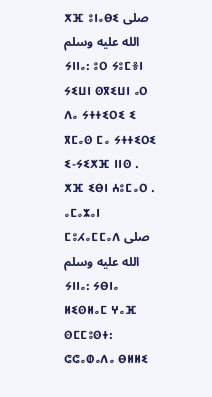ⵅⴼ ⵓⵏⴰⴱⵉ صلى الله عليه وسلم ⵢⵏⵏⴰ: ⵓⵔ ⵢⵓⵎⴻⵏ ⵢⵉⵡⵏ ⵙⴳⵉⵡⵏ ⴰⵔ ⴷⴰ ⵢⵜⵜⵉⵔⵉ ⵉ ⴳⵎⴰⵙ ⵎⴰ ⵢⵜⵜⵉⵔⵉ ⵉ-ⵢⵉⵅⴼ ⵏⵏⵙ .
ⵅⴼ ⵉⴱⵏ ⵄⵓⵎⴰⵔ .
ⴰⵎⴰⵣⴰⵏ ⵎⵓⵃⴰⵎⵎⴰⴷ صلى الله عليه وسلم ⵢⵏⵏⴰ: ⵢⴱⵏⴰ ⵍⵉⵙⵍⴰⵎ ⵖⴰⴼ ⵙⵎⵎⵓⵙⵜ: ⵛⵛⴰⵀⴰⴷⴰ ⴱⵍⵍⵉ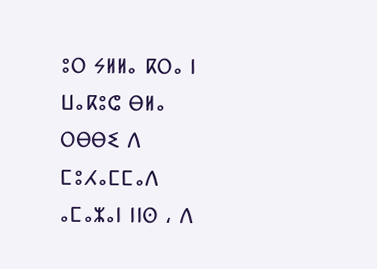ⵓⵔ ⵢⵍⵍⴰ ⴽⵔⴰ ⵏ ⵡⴰⴽⵓⵛ ⴱⵍⴰ ⵔⴱⴱⵉ ⴷ ⵎⵓⵃⴰⵎⵎⴰⴷ ⴰⵎⴰⵣⴰⵏ ⵏⵏⵙ ، ⴷ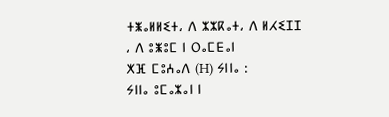ⵜⵥⴰⵍⵍⵉⵜ، ⴷ ⵣⵣⴽⴰⵜ، ⴷ ⵍⵃⵉⵊⵊ ، ⴷ ⵓⵥⵓⵎ ⵏ ⵔⴰⵎⴹⴰⵏ
ⵅⴼ ⵎⵓⵄⴰⴷ (H) ⵢⵏⵏⴰ :
ⵢⵏⵏⴰ ⵓⵎⴰⵣⴰⵏ ⵏ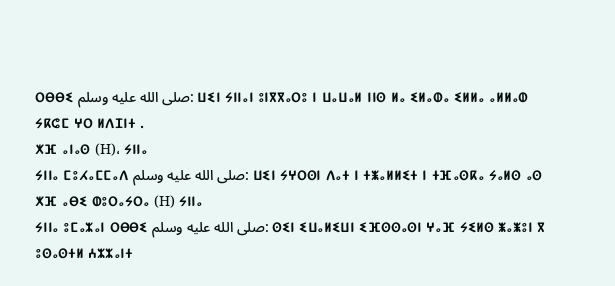ⵔⴱⴱⵉ صلى الله عليه وسلم: ⵡⵉⵏ ⵢⵏⵏⴰⵏ ⵓⵏⴳⴳⴰⵔⵓ ⵏ ⵡⴰⵡⴰⵍ ⵏⵏⵙ ⵍⴰ ⵉⵍⴰⵀⴰ ⵉⵍⵍⴰ ⴰⵍⵍⴰⵀ ⵢⴽⵛⵎ ⵖⵔ ⵍⴷⵊⵏⵜ .
ⵅⴼ ⴰⵏⴰⵙ (H)، ⵢⵏⵏⴰ
ⵢⵏⵏⴰ ⵎⵓⵃⴰⵎⵎⴰⴷ صلى الله عليه وسلم: ⵡⵉⵏ ⵢⵖⵔⵙⵏ ⴷⴰⵜ ⵏ ⵜⵥⴰⵍⵍⵉⵜ ⵏ ⵜⴼⴰⵙⴽⴰ ⵢⴰⵍⵙ ⴰⵙ
ⵅⴼ ⴰⴱⵉ ⵀⵓⵔⴰⵢⵔⴰ (H) ⵢⵏⵏⴰ
ⵢⵏⵏⴰ ⵓⵎⴰⵣⴰⵏ ⵔⴱⴱⵉ صلى الله عليه وسلم: ⵙⵉⵏ ⵉⵡⴰⵍⵉⵡⵏ ⵉⴼⵙⵙⴰⵙⵏ ⵖⴰⴼ ⵢⵉⵍⵙ ⵥⴰⵥⵓⵏ ⴳ ⵓⵙⴰⵙⵜⵍ ⵄⵣⵣⴰⵏⵜ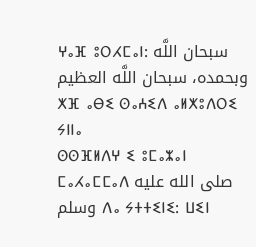ⵖⴰⴼ ⵓⵔⵃⵎⴰⵏ: سبحان اللَّه وبحمده، سبحان اللَّه العظيم
ⵅⴼ ⴰⴱⵉ ⵙⴰⵄⵉⴷ ⴰⵍⵅⵓⴷⵔⵉ ⵢⵏⵏⴰ
ⵙⵙⴼⵍⴷⵖ ⵉ ⵓⵎⴰⵣⴰⵏ ⵎⴰⵃⴰⵎⵎⴰⴷ صلى الله عليه وسلم ⴷⴰ ⵢⵜⵜⵉⵏⵉ: ⵡⵉⵏ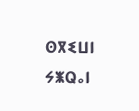ⵙⴳⵉⵡⵏ ⵢⵥⵕⴰⵏ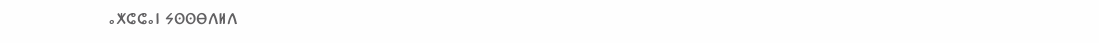ⴰⵅⵛⵛⴰⵏ ⵢⵙⵙⴱⴷⵍⴷ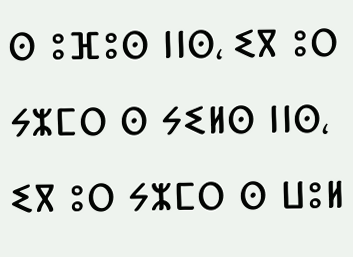ⵙ ⵓⴼⵓⵙ ⵏⵏⵙ، ⵉⴳ ⵓⵔ ⵢⵣⵎⵔ ⵙ ⵢⵉⵍⵙ ⵏⵏⵙ، ⵉⴳ ⵓⵔ ⵢⵣⵎⵔ ⵙ ⵡⵓⵍ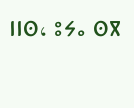ⵏⵏⵙ، ⵓⵢⴰ ⵙⴳ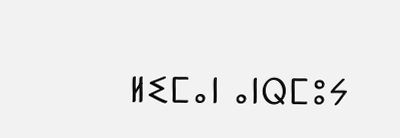ⵍⵉⵎⴰⵏ ⴰⵏⵕⵎⵓⵢ